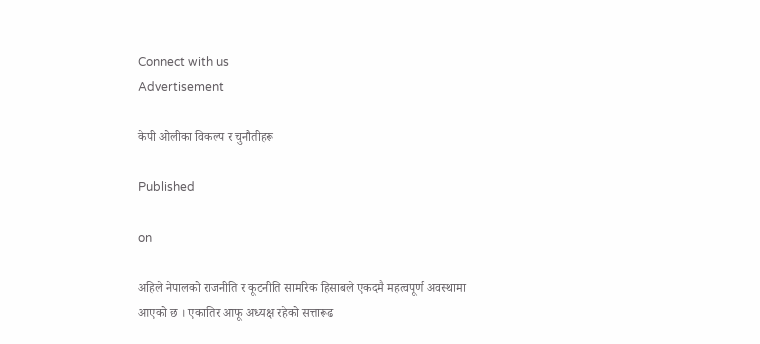Connect with us
Advertisement

केपी ओलीका विकल्प र चुनौतीहरू

Published

on

अहिले नेपालको राजनीति र कूटनीति सामरिक हिसाबले एकदमै महत्वपूर्ण अवस्थामा आएको छ । एकातिर आफू अध्यक्ष रहेको सत्तारूढ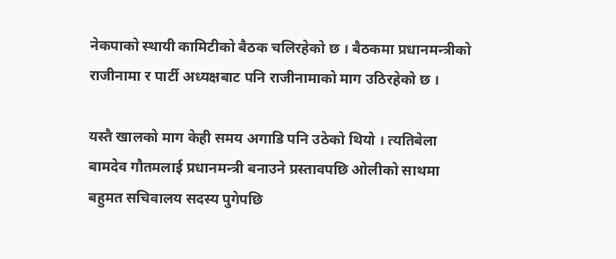नेकपाको स्थायी कामिटीको बैठक चलिरहेको छ । बैठकमा प्रधानमन्त्रीको राजीनामा र पार्टी अध्यक्षबाट पनि राजीनामाको माग उठिरहेको छ ।

यस्तै खालको माग केही समय अगाडि पनि उठेको थियो । त्यतिबेला बामदेव गौतमलाई प्रधानमन्त्री बनाउने प्रस्तावपछि ओलीको साथमा बहुमत सचिवालय सदस्य पुगेपछि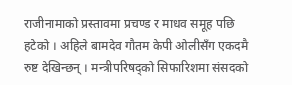राजीनामाको प्रस्तावमा प्रचण्ड र माधव समूह पछि हटेको । अहिले बामदेव गौतम केपी ओलीसँग एकदमै रुष्ट देखिन्छन् । मन्त्रीपरिषद्को सिफारिशमा संसदको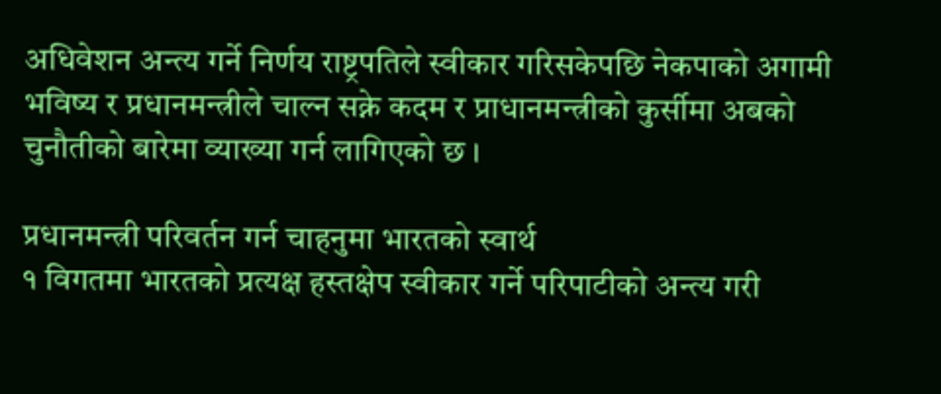अधिवेशन अन्त्य गर्ने निर्णय राष्ट्रपतिले स्वीकार गरिसकेपछि नेकपाको अगामी भविष्य र प्रधानमन्त्रीले चाल्न सक्ने कदम र प्राधानमन्त्रीको कुर्सीमा अबको चुनौतीको बारेमा व्याख्या गर्न लागिएको छ ।

प्रधानमन्त्री परिवर्तन गर्न चाहनुमा भारतको स्वार्थ
१ विगतमा भारतको प्रत्यक्ष हस्तक्षेप स्वीकार गर्ने परिपाटीको अन्त्य गरी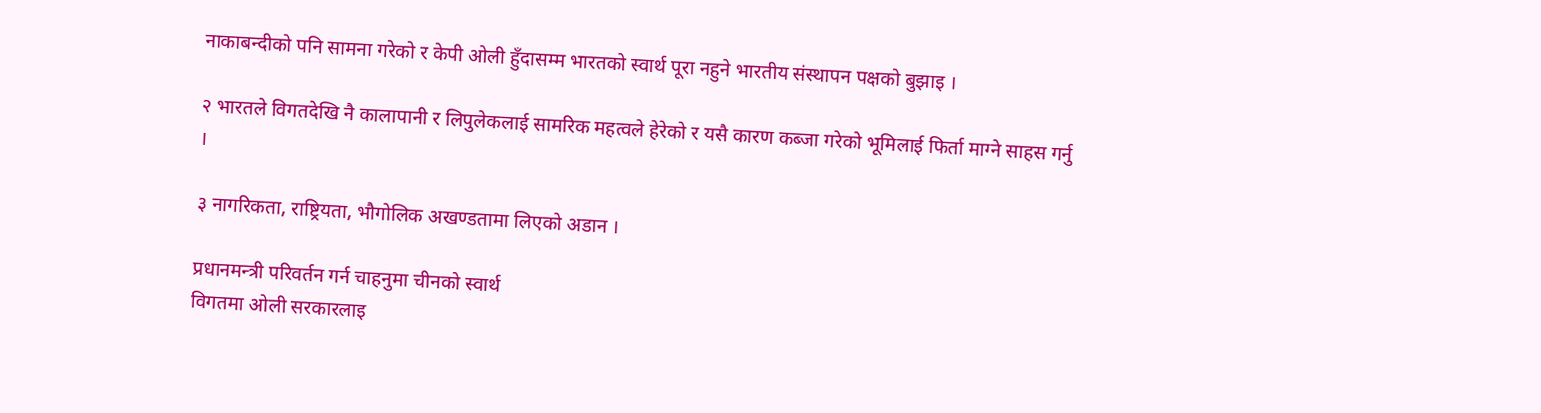नाकाबन्दीको पनि सामना गरेको र केपी ओली हुँदासम्म भारतको स्वार्थ पूरा नहुने भारतीय संस्थापन पक्षको बुझाइ ।

२ भारतले विगतदेखि नै कालापानी र लिपुलेकलाई सामरिक महत्वले हेरेको र यसै कारण कब्जा गरेको भूमिलाई फिर्ता माग्ने साहस गर्नु ।

३ नागरिकता, राष्ट्रियता, भौगोलिक अखण्डतामा लिएको अडान ।

प्रधानमन्त्री परिवर्तन गर्न चाहनुमा चीनको स्वार्थ
विगतमा ओली सरकारलाइ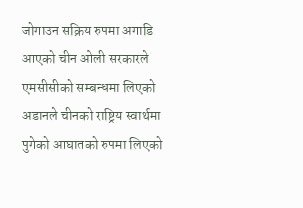जोगाउन सक्रिय रुपमा अगाडि आएको चीन ओली सरकारले एमसीसीको सम्बन्धमा लिएको अडानले चीनको राष्ट्रिय स्वार्थमा पुगेको आघातको रुपमा लिएको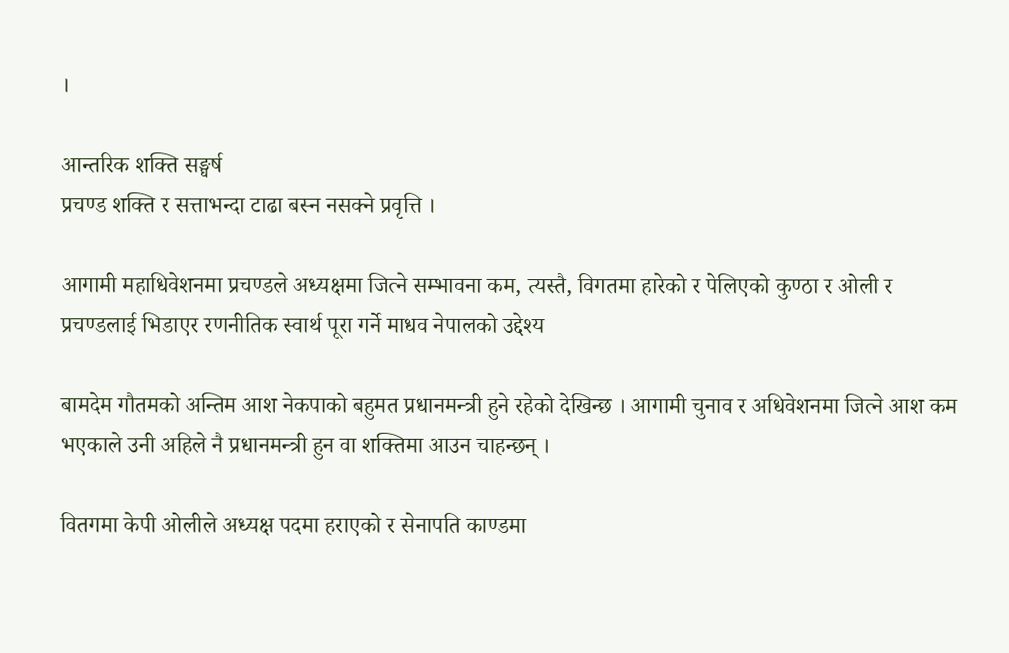।

आन्तरिक शक्ति सङ्घर्ष
प्रचण्ड शक्ति र सत्ताभन्दा टाढा बस्न नसक्ने प्रवृत्ति ।

आगामी महाधिवेशनमा प्रचण्डले अध्यक्षमा जित्ने सम्भावना कम, त्यस्तै, विगतमा हारेको र पेलिएको कुण्ठा र ओली र प्रचण्डलाई भिडाएर रणनीतिक स्वार्थ पूरा गर्ने माधव नेपालको उद्देश्य

बामदेम गौतमको अन्तिम आश नेकपाको बहुमत प्रधानमन्त्री हुने रहेको देखिन्छ । आगामी चुनाव र अधिवेशनमा जित्ने आश कम भएकाले उनी अहिले नै प्रधानमन्त्री हुन वा शक्तिमा आउन चाहन्छन् ।

वितगमा केपी ओलीले अध्यक्ष पदमा हराएको र सेनापति काण्डमा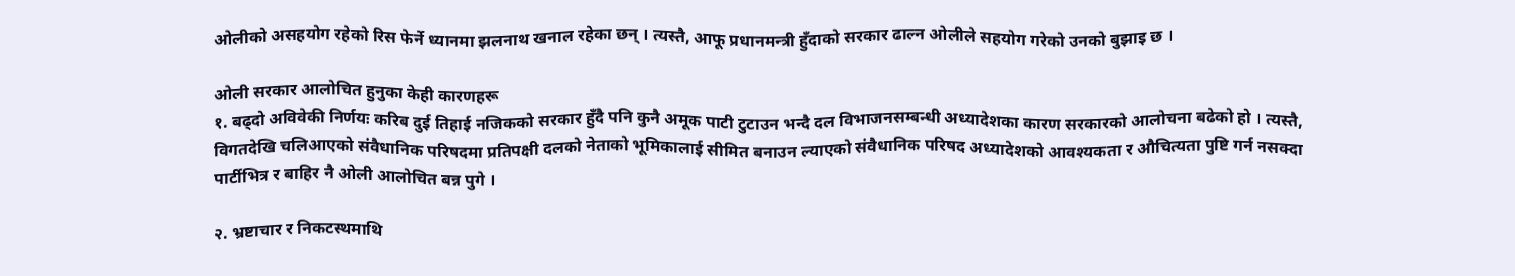ओलीको असहयोग रहेको रिस फेर्ने ध्यानमा झलनाथ खनाल रहेका छन् । त्यस्तै, आफू प्रधानमन्त्री हुँदाको सरकार ढाल्न ओलीले सहयोग गरेको उनको बुझाइ छ ।

ओली सरकार आलोचित हुनुका केही कारणहरू
१. बढ्दो अविवेकी निर्णयः करिब दुई तिहाई नजिकको सरकार हुँदै पनि कुनै अमूक पाटी टुटाउन भन्दै दल विभाजनसम्बन्धी अध्यादेशका कारण सरकारको आलोचना बढेको हो । त्यस्तै, विगतदेखि चलिआएको संवैधानिक परिषदमा प्रतिपक्षी दलको नेताको भूमिकालाई सीमित बनाउन ल्याएको संवैधानिक परिषद अध्यादेशको आवश्यकता र औचित्यता पुष्टि गर्न नसक्दा पार्टीभित्र र बाहिर नै ओली आलोचित बन्न पुगे ।

२. भ्रष्टाचार र निकटस्थमाथि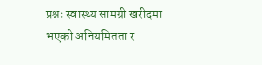प्रश्नः स्वास्थ्य सामग्री खरीदमा भएको अनियमितता र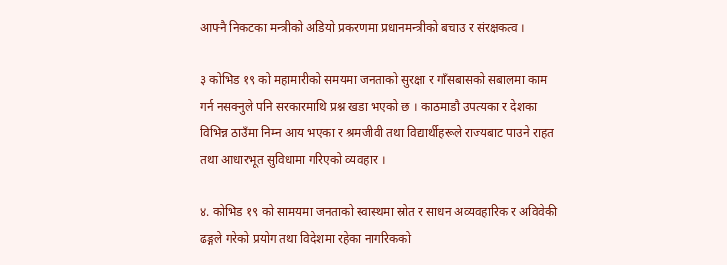आफ्नै निकटका मन्त्रीको अडियो प्रकरणमा प्रधानमन्त्रीको बचाउ र संरक्षकत्व ।

३ कोभिड १९ को महामारीको समयमा जनताको सुरक्षा र गाँसबासको सबालमा काम गर्न नसक्नुले पनि सरकारमाथि प्रश्न खडा भएको छ । काठमाडौ उपत्यका र देशका विभिन्न ठाउँमा निम्न आय भएका र श्रमजीवी तथा विद्यार्थीहरूले राज्यबाट पाउने राहत तथा आधारभूत सुविधामा गरिएको व्यवहार ।

४. कोभिड १९ को सामयमा जनताको स्वास्थमा स्रोत र साधन अव्यवहारिक र अविवेकी ढङ्गले गरेको प्रयोग तथा विदेशमा रहेका नागरिकको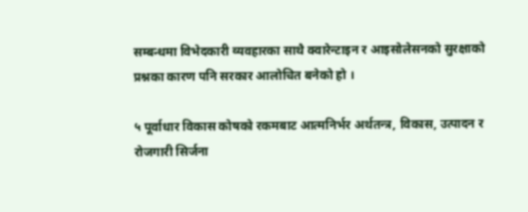सम्बन्धमा विभेदकारी व्यवहारका साथै क्वारेन्टाइन र आइसोलेसनको सुरक्षाको प्रश्नका कारण पनि सरकार आलोचित बनेको हो ।

५ पूर्वाधार विकास कोषको रकमबाट आत्मनिर्भर अर्थतन्त्र, विकास, उत्पादन र रोजगारी सिर्जना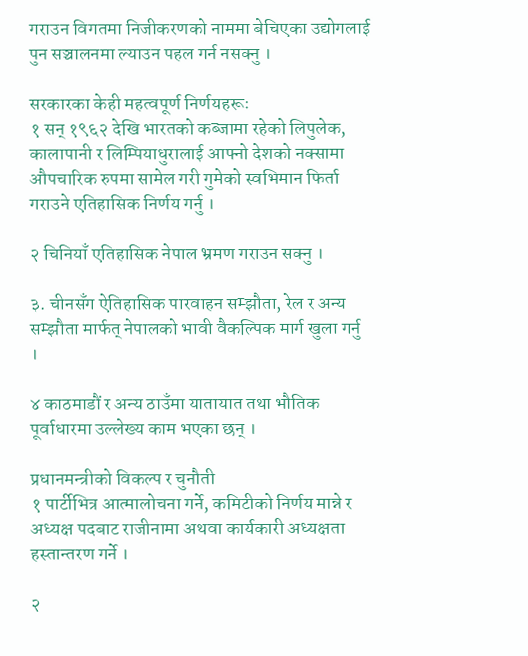गराउन विगतमा निजीकरणको नाममा बेचिएका उद्योगलाई पुन सञ्चालनमा ल्याउन पहल गर्न नसक्नु ।

सरकारका केही महत्वपूर्ण निर्णयहरूः
१ सन् १९६२ देखि भारतको कब्जामा रहेको लिपुलेक, कालापानी र लिम्पियाधुरालाई आफ्नो देशको नक्सामा औपचारिक रुपमा सामेल गरी गुमेको स्वभिमान फिर्ता गराउने एतिहासिक निर्णय गर्नु ।

२ चिनियाँ एतिहासिक नेपाल भ्रमण गराउन सक्नु ।

३. चीनसँग ऐतिहासिक पारवाहन सम्झौता, रेल र अन्य सम्झौता मार्फत् नेपालको भावी वैकल्पिक मार्ग खुला गर्नु ।

४ काठमाडौं र अन्य ठाउँमा यातायात तथा भौतिक पूर्वाधारमा उल्लेख्य काम भएका छन् ।

प्रधानमन्त्रीको विकल्प र चुनौती
१ पार्टीभित्र आत्मालोचना गर्ने, कमिटीको निर्णय मान्ने र अध्यक्ष पदबाट राजीनामा अथवा कार्यकारी अध्यक्षता हस्तान्तरण गर्ने ।

२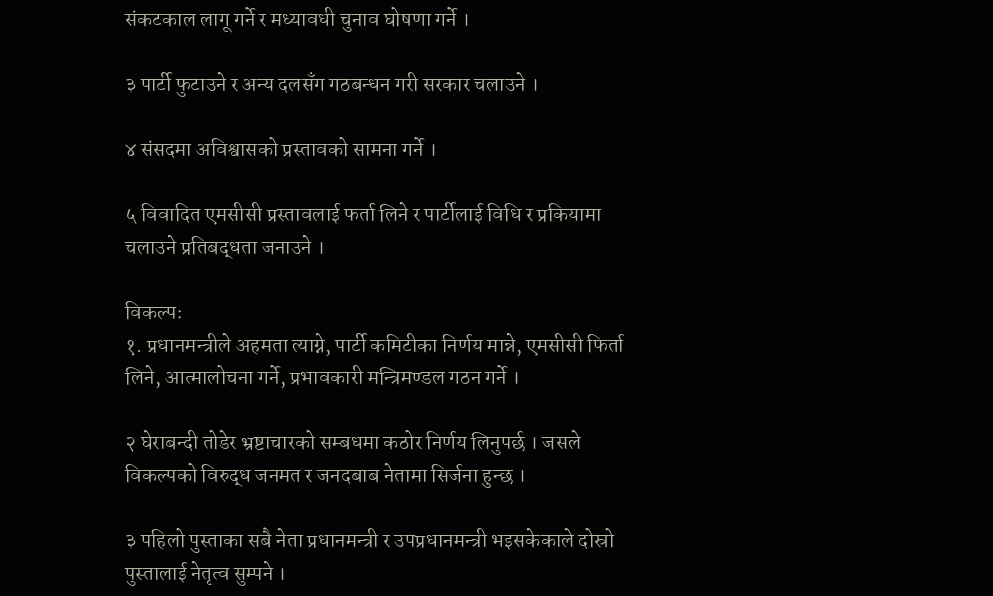संकटकाल लागू गर्ने र मध्यावधी चुनाव घोषणा गर्ने ।

३ पार्टी फुटाउने र अन्य दलसँग गठबन्धन गरी सरकार चलाउने ।

४ संसदमा अविश्वासको प्रस्तावको सामना गर्ने ।

५ विवादित एमसीसी प्रस्तावलाई फर्ता लिने र पार्टीलाई विधि र प्रकियामा चलाउने प्रतिबद्धता जनाउने ।

विकल्पः
१. प्रधानमन्त्रीले अहमता त्याग्ने, पार्टी कमिटीका निर्णय मान्ने, एमसीसी फिर्ता लिने, आत्मालोचना गर्ने, प्रभावकारी मन्त्रिमण्डल गठन गर्ने ।

२ घेराबन्दी तोडेर भ्रष्टाचारको सम्बधमा कठोर निर्णय लिनुपर्छ । जसले विकल्पको विरुद्ध जनमत र जनदबाब नेतामा सिर्जना हुन्छ ।

३ पहिलो पुस्ताका सबै नेता प्रधानमन्त्री र उपप्रधानमन्त्री भइसकेकाले दोस्रो पुस्तालाई नेतृत्व सुम्पने ।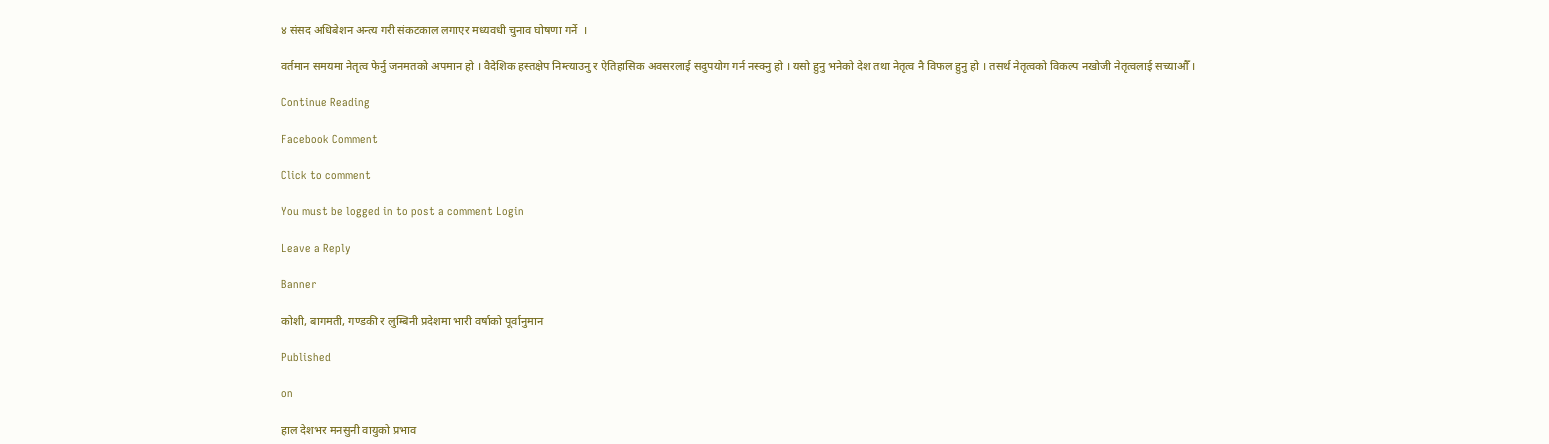४ संसद अधिबेशन अन्त्य गरी संकटकाल लगाएर मध्यवधी चुनाव घोषणा गर्ने  ।

वर्तमान समयमा नेतृत्व फेर्नु जनमतको अपमान हो । वैदेशिक हस्तक्षेप निम्त्याउनु र ऐतिहासिक अवसरलाई सदुपयोग गर्न नस्क्नु हो । यसो हुनु भनेको देश तथा नेतृत्व नै विफल हुनु हो । तसर्थ नेतृत्वको विकल्प नखोजी नेतृत्वलाई सच्याऔँ ।

Continue Reading

Facebook Comment

Click to comment

You must be logged in to post a comment Login

Leave a Reply

Banner

कोशी, बागमती, गण्डकी र लुम्बिनी प्रदेशमा भारी वर्षाको पूर्वानुमान

Published

on

हाल देशभर मनसुनी वायुको प्रभाव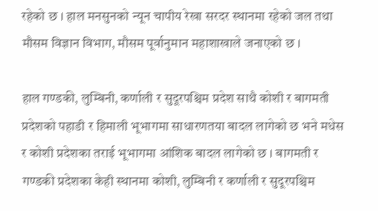रहेको छ । हाल मनसुनको न्यून चापीय रेखा सरदर स्थानमा रहेको जल तथा मौसम विज्ञान विभाग, मौसम पूर्वानुमान महाशाखाले जनाएको छ ।

हाल गण्डकी, लुम्बिनी, कर्णाली र सुदूरपश्चिम प्रदेश साथै कोशी र बागमती प्रदेशको पहाडी र हिमाली भूभागमा साधारणतया बादल लागेको छ भने मधेस र कोशी प्रदेशका तराई भूभागमा आंशिक बादल लागेको छ । बागमती र गण्डकी प्रदेशका केही स्थानमा कोशी, लुम्बिनी र कर्णाली र सुदूरपश्चिम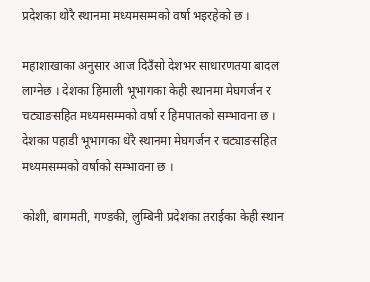प्रदेशका थोरै स्थानमा मध्यमसम्मको वर्षा भइरहेको छ ।

महाशाखाका अनुसार आज दिउँसो देशभर साधारणतया बादल लाग्नेछ । देशका हिमाली भूभागका केही स्थानमा मेघगर्जन र चट्याङसहित मध्यमसम्मको वर्षा र हिमपातको सम्भावना छ । देशका पहाडी भूभागका धेरै स्थानमा मेघगर्जन र चट्याङसहित मध्यमसम्मको वर्षाको सम्भावना छ ।

कोशी, बागमती, गण्डकी, लुम्बिनी प्रदेशका तराईका केही स्थान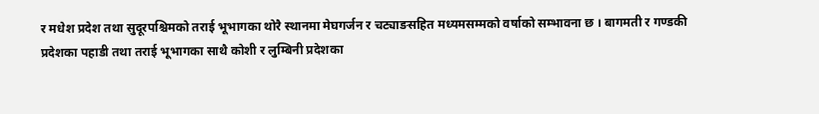र मधेश प्रदेश तथा सुदूरपश्चिमको तराई भूभागका थोरै स्थानमा मेघगर्जन र चट्याङसहित मध्यमसम्मको वर्षाको सम्भावना छ । बागमती र गण्डकी प्रदेशका पहाडी तथा तराई भूभागका साथै कोशी र लुम्बिनी प्रदेशका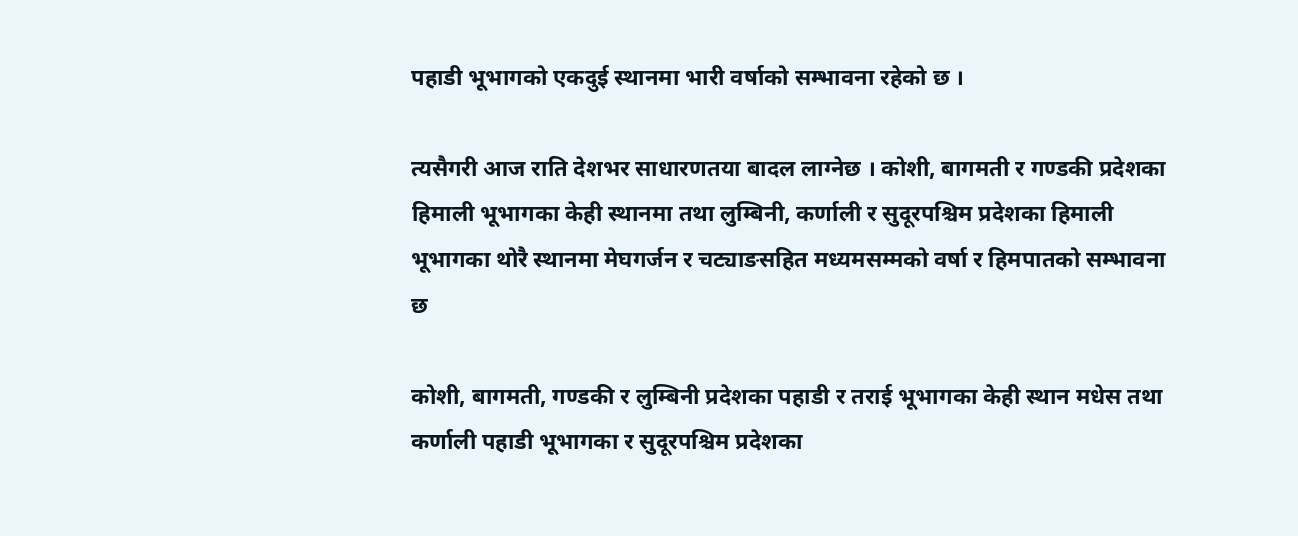पहाडी भूभागको एकदुई स्थानमा भारी वर्षाको सम्भावना रहेको छ ।

त्यसैगरी आज राति देशभर साधारणतया बादल लाग्नेछ । कोशी, बागमती र गण्डकी प्रदेशका हिमाली भूभागका केही स्थानमा तथा लुम्बिनी, कर्णाली र सुदूरपश्चिम प्रदेशका हिमाली भूभागका थोरै स्थानमा मेघगर्जन र चट्याङसहित मध्यमसम्मको वर्षा र हिमपातको सम्भावना छ

कोशी, बागमती, गण्डकी र लुम्बिनी प्रदेशका पहाडी र तराई भूभागका केही स्थान मधेस तथा कर्णाली पहाडी भूभागका र सुदूरपश्चिम प्रदेशका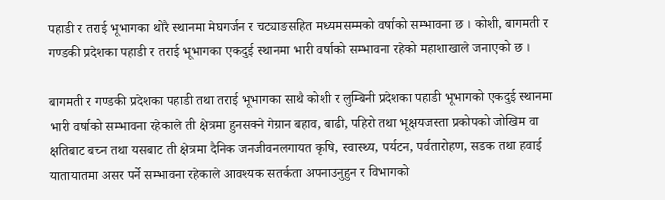पहाडी र तराई भूभागका थोरै स्थानमा मेघगर्जन र चट्याङसहित मध्यमसम्मको वर्षाको सम्भावना छ । कोशी, बागमती र गण्डकी प्रदेशका पहाडी र तराई भूभागका एकदुई स्थानमा भारी वर्षाको सम्भावना रहेको महाशाखाले जनाएको छ ।

बागमती र गण्डकी प्रदेशका पहाडी तथा तराई भूभागका साथै कोशी र लुम्बिनी प्रदेशका पहाडी भूभागको एकदुई स्थानमा भारी वर्षाको सम्भावना रहेकाले ती क्षेत्रमा हुनसक्ने गेग्रान बहाव, बाढी, पहिरो तथा भूक्षयजस्ता प्रकोपको जोखिम वा क्षतिबाट बच्न तथा यसबाट ती क्षेत्रमा दैनिक जनजीवनलगायत कृषि, स्वास्थ्य, पर्यटन, पर्वतारोहण, सडक तथा हवाई यातायातमा असर पर्ने सम्भावना रहेकाले आवश्यक सतर्कता अपनाउनुहुन र विभागको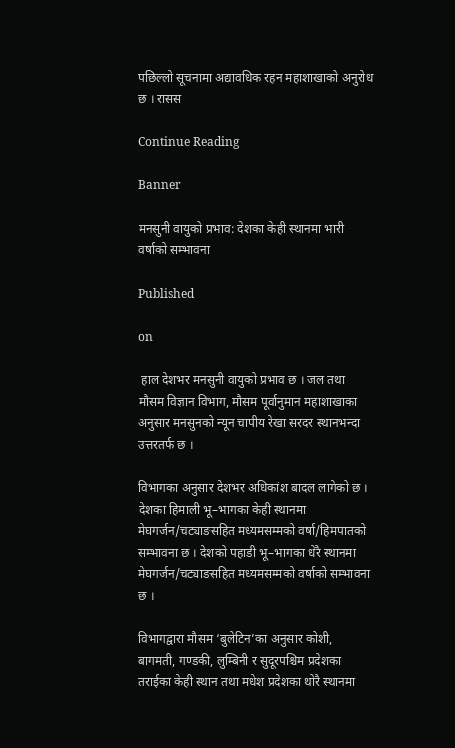पछिल्लो सूचनामा अद्यावधिक रहन महाशाखाको अनुरोध छ । रासस

Continue Reading

Banner

मनसुनी वायुको प्रभाव: देशका केही स्थानमा भारी वर्षाको सम्भावना

Published

on

 हाल देशभर मनसुनी वायुको प्रभाव छ । जल तथा मौसम विज्ञान विभाग, मौसम पूर्वानुमान महाशाखाका अनुसार मनसुनको न्यून चापीय रेखा सरदर स्थानभन्दा उत्तरतर्फ छ ।

विभागका अनुसार देशभर अधिकांश बादल लागेको छ । देशका हिमाली भू–भागका केही स्थानमा मेघगर्जन/चट्याङसहित मध्यमसम्मको वर्षा/हिमपातको सम्भावना छ । देशको पहाडी भू–भागका धेरै स्थानमा मेघगर्जन/चट्याङसहित मध्यमसम्मको वर्षाको सम्भावना छ ।

विभागद्वारा मौसम ‘बुलेटिन’का अनुसार कोशी, बागमती, गण्डकी, लुम्बिनी र सुदूरपश्चिम प्रदेशका तराईका केही स्थान तथा मधेश प्रदेशका थोरै स्थानमा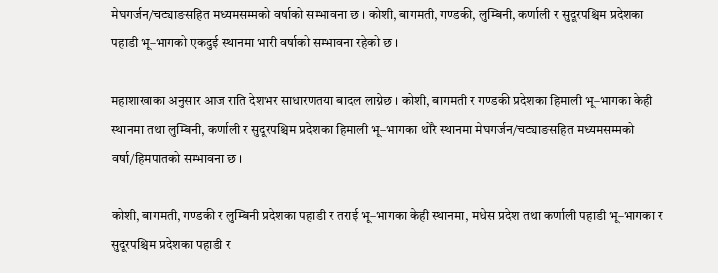मेघगर्जन/चट्याङसहित मध्यमसम्मको वर्षाको सम्भावना छ । कोशी, बागमती, गण्डकी, लुम्बिनी, कर्णाली र सुदूरपश्चिम प्रदेशका पहाडी भू–भागको एकदुई स्थानमा भारी वर्षाको सम्भावना रहेको छ ।

महाशाखाका अनुसार आज राति देशभर साधारणतया बादल लाग्नेछ । कोशी, बागमती र गण्डकी प्रदेशका हिमाली भू–भागका केही स्थानमा तथा लुम्बिनी, कर्णाली र सुदूरपश्चिम प्रदेशका हिमाली भू–भागका थोरै स्थानमा मेघगर्जन/चट्याङसहित मध्यमसम्मको वर्षा/हिमपातको सम्भावना छ ।

कोशी, बागमती, गण्डकी र लुम्बिनी प्रदेशका पहाडी र तराई भू–भागका केही स्थानमा, मधेस प्रदेश तथा कर्णाली पहाडी भू–भागका र सुदूरपश्चिम प्रदेशका पहाडी र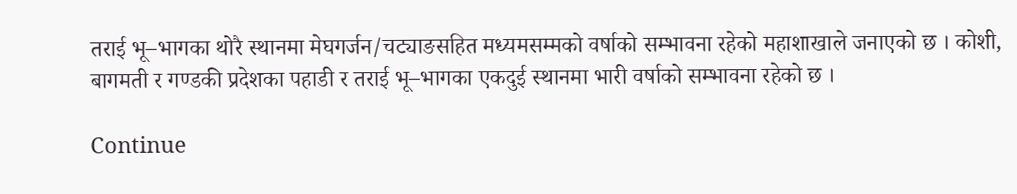तराई भू–भागका थोरै स्थानमा मेघगर्जन/चट्याङसहित मध्यमसम्मको वर्षाको सम्भावना रहेको महाशाखाले जनाएको छ । कोशी, बागमती र गण्डकी प्रदेशका पहाडी र तराई भू–भागका एकदुई स्थानमा भारी वर्षाको सम्भावना रहेको छ ।

Continue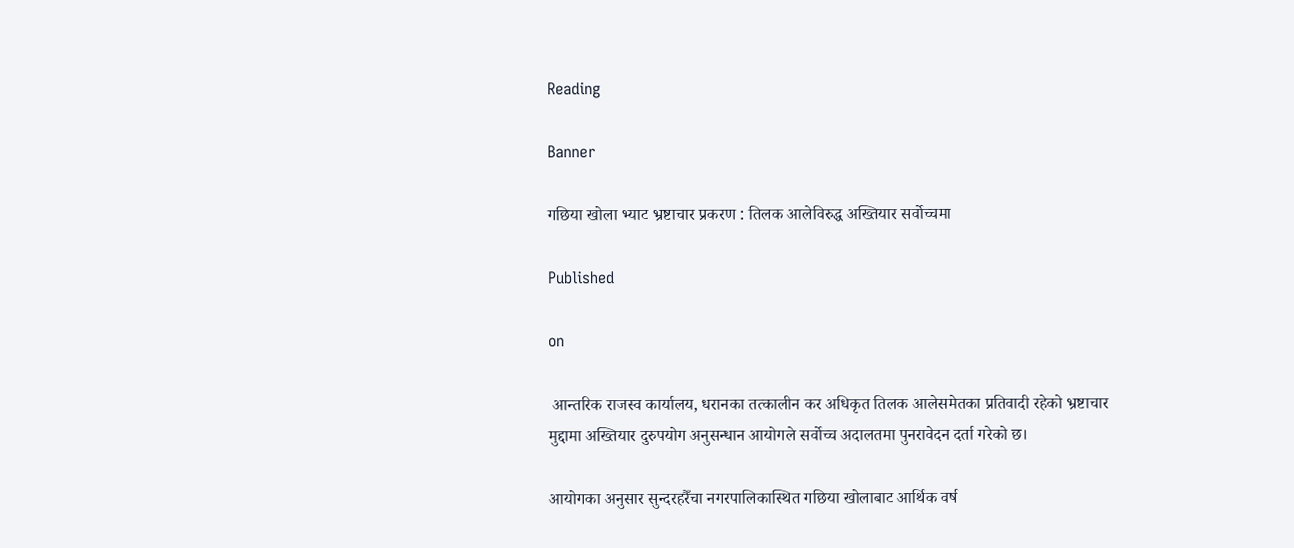Reading

Banner

गछिया खोला भ्याट भ्रष्टाचार प्रकरण : तिलक आलेविरुद्ध अख्तियार सर्वोच्चमा

Published

on

 आन्तरिक राजस्व कार्यालय, धरानका तत्कालीन कर अधिकृत तिलक आलेसमेतका प्रतिवादी रहेको भ्रष्टाचार मुद्दामा अख्तियार दुरुपयोग अनुसन्धान आयोगले सर्वोच्च अदालतमा पुनरावेदन दर्ता गरेको छ।

आयोगका अनुसार सुन्दरहरैँचा नगरपालिकास्थित गछिया खोलाबाट आर्थिक वर्ष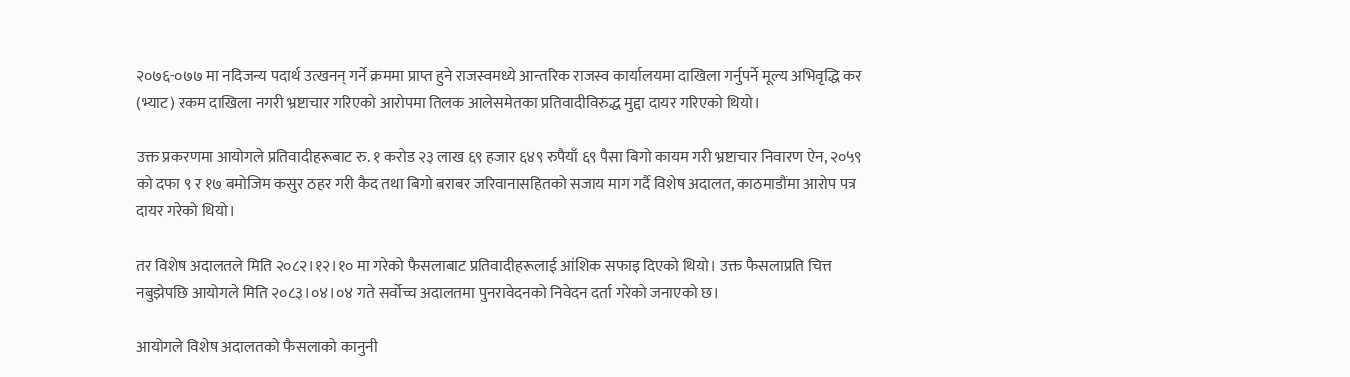२०७६-०७७ मा नदिजन्य पदार्थ उत्खनन् गर्ने क्रममा प्राप्त हुने राजस्वमध्ये आन्तरिक राजस्व कार्यालयमा दाखिला गर्नुपर्ने मूल्य अभिवृद्धि कर (भ्याट) रकम दाखिला नगरी भ्रष्टाचार गरिएको आरोपमा तिलक आलेसमेतका प्रतिवादीविरुद्ध मुद्दा दायर गरिएको थियो।

उक्त प्रकरणमा आयोगले प्रतिवादीहरूबाट रु. १ करोड २३ लाख ६९ हजार ६४९ रुपैयाँ ६९ पैसा बिगो कायम गरी भ्रष्टाचार निवारण ऐन, २०५९ को दफा ९ र १७ बमोजिम कसुर ठहर गरी कैद तथा बिगो बराबर जरिवानासहितको सजाय माग गर्दै विशेष अदालत, काठमाडौंमा आरोप पत्र दायर गरेको थियो।

तर विशेष अदालतले मिति २०८२।१२।१० मा गरेको फैसलाबाट प्रतिवादीहरूलाई आंशिक सफाइ दिएको थियो। उक्त फैसलाप्रति चित्त नबुझेपछि आयोगले मिति २०८३।०४।०४ गते सर्वोच्च अदालतमा पुनरावेदनको निवेदन दर्ता गरेको जनाएको छ।

आयोगले विशेष अदालतको फैसलाको कानुनी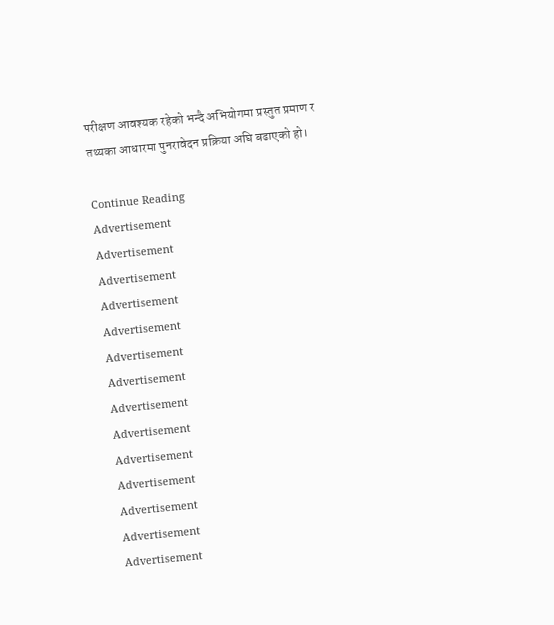परीक्षण आवश्यक रहेको भन्दै अभियोगमा प्रस्तुत प्रमाण र तथ्यका आधारमा पुनरावेदन प्रक्रिया अघि बढाएको हो।

Continue Reading
Advertisement
Advertisement
Advertisement
Advertisement
Advertisement
Advertisement
Advertisement
Advertisement
Advertisement
Advertisement
Advertisement
Advertisement
Advertisement
Advertisement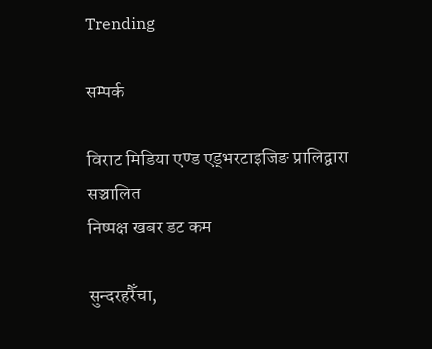Trending

सम्पर्क

विराट मिडिया एण्ड एड्भरटाइजिङ प्रालिद्वारा सञ्चालित
निष्पक्ष खबर डट कम

सुन्दरहरैँचा,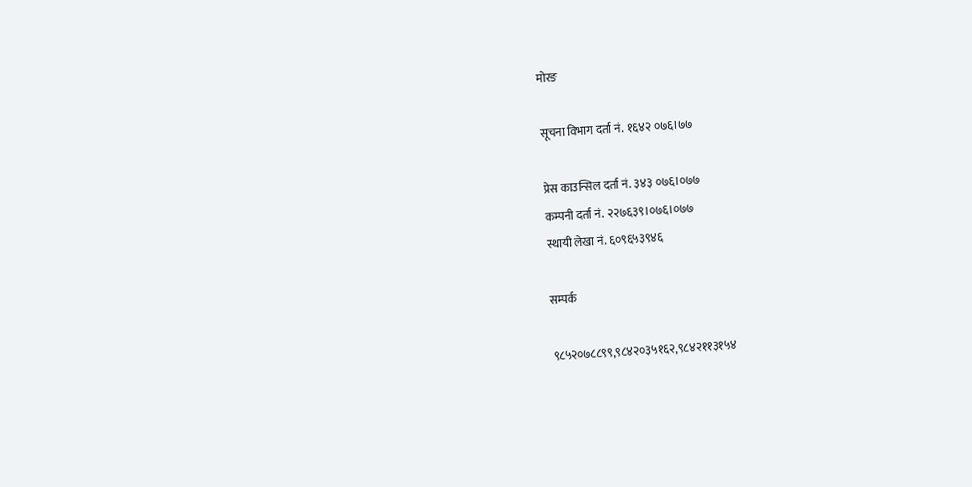मोरङ

सूचना विभाग दर्ता नं. १६४२ ०७६।७७

प्रेस काउन्सिल दर्ता नं. ३४३ ०७६।०७७
कम्पनी दर्ता नं. २२७६३९।०७६।०७७
स्थायी लेखा नं. ६०९६५३९४६

सम्पर्क

९८५२०७८८९९,९८४२०३५१६२,९८४२११३१५४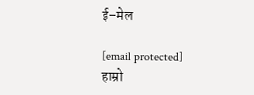ई–मेल

[email protected]
हाम्रो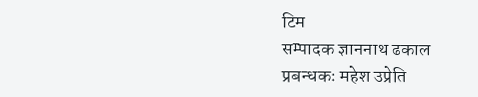टिम
सम्पादक ज्ञाननाथ ढकाल
प्रबन्धकः महेश उप्रेति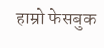हाम्रो फेसबुक